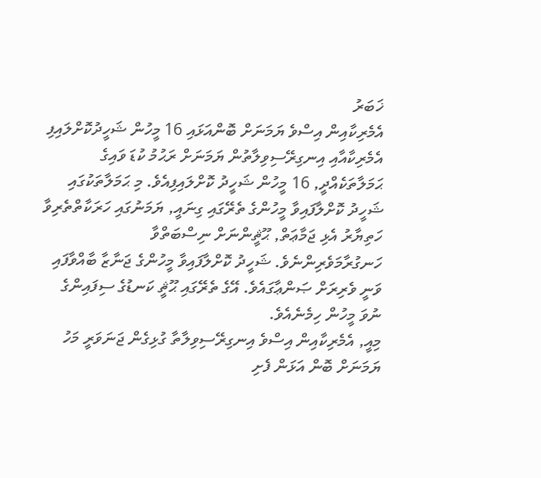ޚަބަރު
އެމެރިކާއިން އިސްވެ ޔަމަނަށް ބޮންއަޅައި 16 މީހުން ޝަހީދުކޮށްލައިފި
އެމެރިކާއާއި އިނގިރޭސިވިލާތުން ޔަމަނަށް ރަޙުމު ކުޑަ ވައިގެ ޙަމަލާތަކެއްދީ, 16 މީހުން ޝަހީދު ކޮށްލައިފިއެވެ. މި ޙަމަލާތަކުގައި ޝަހީދު ކޮށްލާފައިވާ މީހުންގެ ތެރޭގައި ގިނައީ, ޔަމަނުގައި ހަރަކާތްތެރިވާ ހަތިޔާރު އެޅި ޖަމާޢަތް, ޙޫޘީންނަށް ނިސްބަތްވާ ހަނގުރާމަވެރިންނެވެ. ޝަހީދު ކޮށްލާފައިވާ މީހުންގެ ޖަނާޒާ ބާއްވާފައި ވަނީ ވެރިރަށް ޞަންޢާގައެވެ. އޭގެ ތެރޭގައި ޙޫޘީ ކަނޑުގެ ސިފައިންގެ ނުވަ މީހުން ހިމެނެއެވެ.
މިއީ, އެމެރިކާއިން އިސްވެ އިނގިރޭސިވިލާތާ ގުޅިގެން ޖަނަވަރީ މަހު ޔަމަނަށް ބޮން އަޅަން ފެށި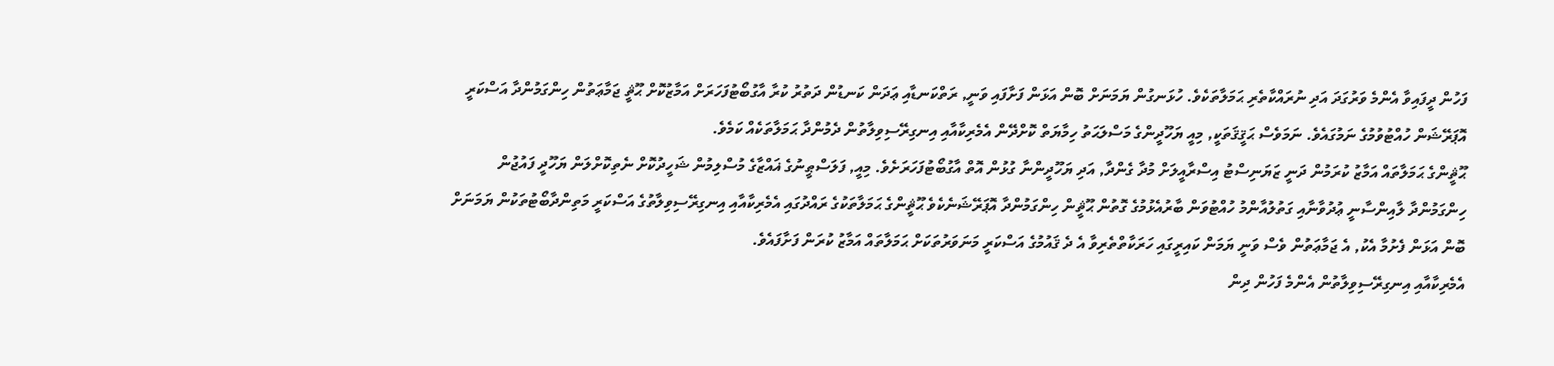ފަހުން ދީފައިވާ އެންމެ ވަރުގަދަ އަދި ނުރައްކާތެރި ޙަމަލާތަކެވެ. ހުޅަނގުން ޔަމަނަށް ބޮން އަޅަން ފަށާފައި ވަނީ, ރަތްކަނޑާއި ޢަދަން ކަނޑުން ދަތުރު ކުރާ އާގުބޯޓުފަހަރަށް އަމާޒުކޮށް ޙޫޘީ ޖަމާޢަތުން ހިންގަމުންދާ އަސްކަރީ އޮޕަރޭޝަން ހުއްޓުވުމުގެ ނަމުގައެވެ. ނަމަވެސް ޙަޤީޤަތަކީ, މިއީ ޔަހޫދީންގެ މަސްލަޙަތު ހިމާޔަތް ކޮށްދޭން އެމެރިކާއާއި އިނގިރޭސިވިލާތުން ދެމުންދާ ޙަމަލާތަކެއް ކަމެވެ.
ޙޫޘީންގެ ޙަމަލާތައް އަމާޒު ކުރަމުން ދަނީ ޒަޔަނިސްޓު އިސްރާއީލަށް މުދާ ގެންދާ, އަދި ޔަހޫދީންނާ ގުޅުން އޮތް އާގުބޯޓުފަހަރަށެވެ. މިއީ, ފަލަސްޠީނުގެ ޣައްޒާގެ މުސްލިމުން ޝަހީދުކޮށް ނެތިކޮށްލަން ޔަހޫދީ ފައުޖުން ހިންގަމުންދާ ލާއިންސާނީ ޢުދުވާނާއި ގަތުލުއާންމު ހުއްޓުވަން ބާރުއެޅުމުގެ ގޮތުން ޙޫޘީން ހިންގަމުންދާ އޮޕަރޭޝަނެކެވެ ޙޫޘީންގެ ޙަމަލާތަކުގެ ރައްދުގައި އެމެރިކާއާއި އިނގިރޭސިވިލާތުގެ އަސްކަރީ މަތިންދާބޯޓުތަކުން ޔަމަނަށް ބޮން އަޅަން ފެށުމާ އެކު, އެ ޖަމާޢަތުން ވެސް ވަނީ ޔަމަން ކައިރީގައި ހަރަކާތްތެރިވާ އެ ދެ ޤައުމުގެ އަސްކަރީ މަނަވަރުތަކަށް ޙަމަލާތައް އަމާޒު ކުރަން ފަށާފައެވެ.
އެމެރިކާއާއި އިނގިރޭސިވިލާތުން އެންމެ ފަހުން ދިން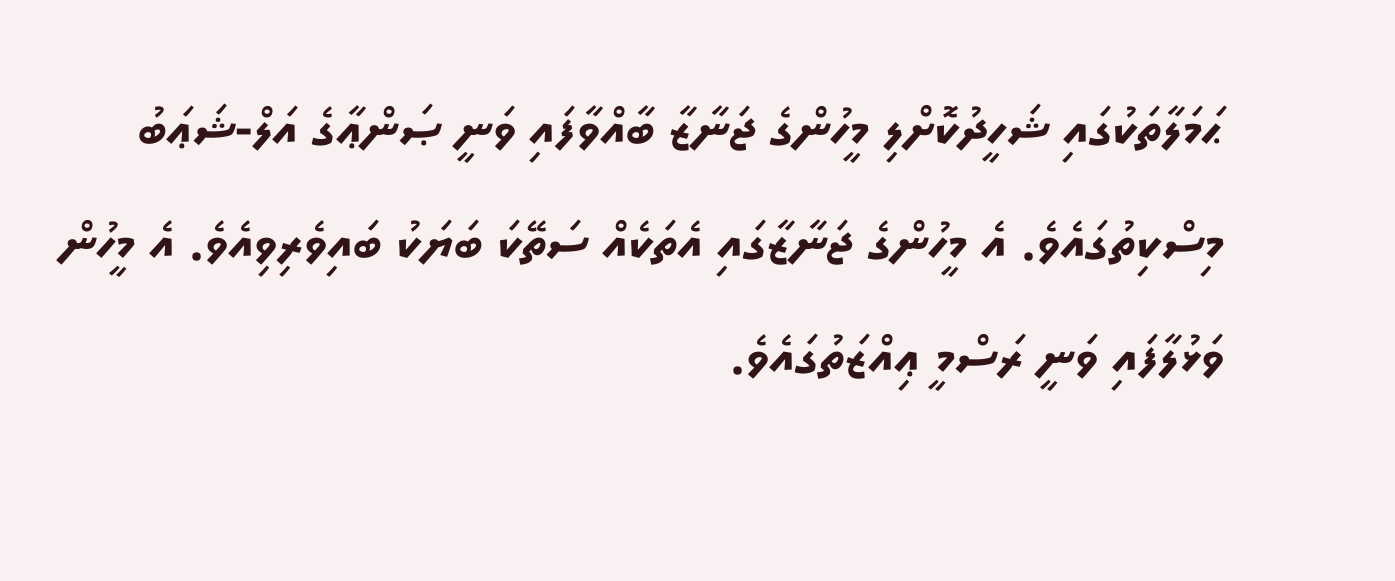ޙަމަލާތަކުގައި ޝަހީދުކޮށްލި މީހުންގެ ޖަނާޒާ ބާއްވާފައި ވަނީ ޞަންޢާގެ އަލް-ޝަޢަބު މިސްކިތުގައެވެ. އެ މީހުންގެ ޖަނާޒާގައި އެތަކެއް ސަތޭކަ ބަޔަކު ބައިވެރިވިއެވެ. އެ މީހުން ވަޅުލާފައި ވަނީ ރަސްމީ ޢިއްޒަތުގައެވެ.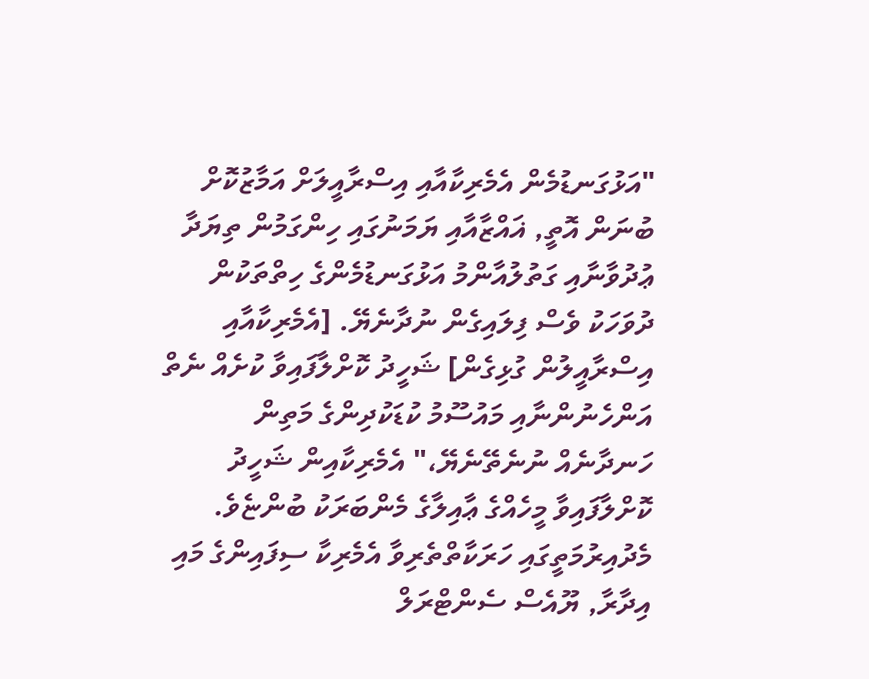"އަޅުގަނޑުމެން އެމެރިކާއާއި އިސްރާއީލަށް އަމާޒުކޮށް ބުނަން އޮތީ, ޣައްޒާއާއި ޔަމަނުގައި ހިންގަމުން ތިޔަދާ ޢުދުވާނާއި ގަތުލުއާންމު އަޅުގަނޑުމެންގެ ހިތްތަކުން ދުވަހަކު ވެސް ފިލައިގެން ނުދާނެޔޭ. [އެމެރިކާއާއި އިސްރާއީލުން ގުޅިގެން] ޝަހީދު ކޮށްލާފައިވާ ކުށެއް ނެތް އަންހެނުންނާއި މައުސޫމު ކުޑަކުދިންގެ މަތިން ހަނދާނެއް ނުނެތޭނެޔޭ،" އެމެރިކާއިން ޝަހީދު ކޮށްލާފައިވާ މީހެއްގެ ޢާއިލާގެ މެންބަރަކު ބުންޏެވެ.
މެދުއިރުމަތީގައި ހަރަކާތްތެރިވާ އެމެރިކާ ސިފައިންގެ މައި އިދާރާ, ޔޫއެސް ސެންޓްރަލް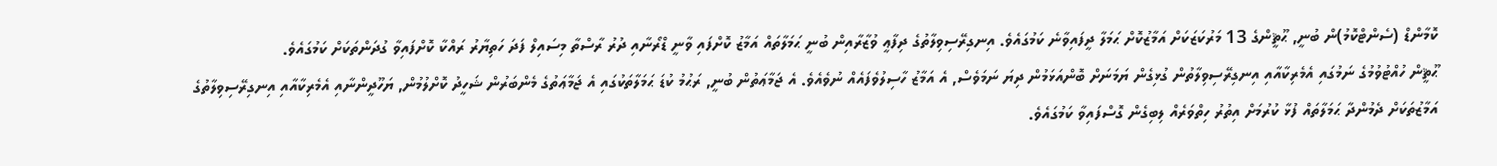ކޮމާންޑް (ސެންޓްކޮމު)ން ބުނީ, ޙޫޘީންގެ 13 މަރުކަޒަކަށް އަމާޒުކޮށް ޙަމަލާ ދީފައިވާނެ ކަމުގައެވެ. އިނގިރޭސިވިލާތުގެ ދިފާޢީ ވުޒާރާއިން ބުނީ ޙަމަލާތައް އަމާޒު ކޮށްފައި ވާނީ ޑްރޯނާއި ދުރު ރާސްތާ މިސައިލް ފަދަ ހަތިޔާރު ރައްކާ ކޮށްފައިވާ ގުދަންތަކަށް ކަމުގައެވެ.
ޙޫޘީން ހުއްޓުވުމުގެ ނަމުގައި އެމެރިކާއާއި އިނގިރޭސިވިލާތުން ގުޅިގެން ޔަމަނަށް ބޮންއަޅަމުން ދިޔަ ނަމަވެސް, އެ އަމާޒު ހާސިލުވެފައެއް ނުވެއެވެ. އެ ޖަމާޢަތުން ބުނީ, ރަޙުމު ކުޑަ ޙަމަލާތަކުގައި އެ ޖަމާޢަތުގެ މެންބަރުން ޝަހީދު ކޮށްލުމުން, ޔަހޫދީންނާއި އެމެރިކާއާއި އިނގިރޭސިވިލާތުގެ އަމާޒުތަކަށް ދެމުންދާ ޙަމަލާތައް ފުޅާ ކުރުމަށް އިތުރު ހިތްވަރެއް ލިބިގެން ގޮސްފައިވާ ކަމުގައެވެ.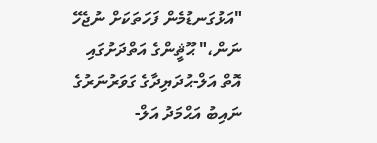"އަޅުގަނޑުމެން ފަހަތަކަށް ނުޖެހޭ ނަން،" ޙޫޘީންގެ އަތްދަށުގައި އޮތް އަލް-ޙުދަޔިދާގެ ގަވަރުނަރުގެ ނައިބު އަޙްމަދު އަލް-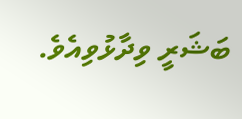ބަޝަރީ ވިދާޅުވިއެވެ.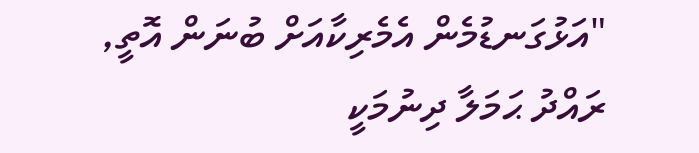"އަޅުގަނޑުމެން އެމެރިކާއަށް ބުނަން އޮތީ, ރައްދު ޙަމަލާ ދިނުމަކީ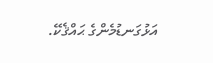އަޅުގަނޑުމެންގެ ޙައްޤެކޭ.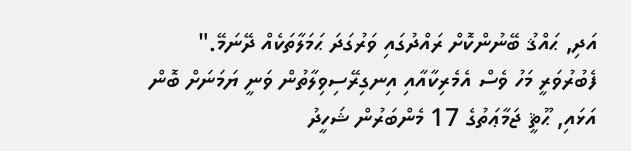އަދި, ޙައްޤު ބޭނުންކޮށް ރައްދުގައި ވަރުގަދަ ޙަމަލާތަކެއް ދޭނަމޭ." ފެބުރުވަރީ މަހު ވެސް އެމެރިކާއާއި އިނގިރޭސިވިލާތުން ވަނީ ޔަމަނަށް ބޮން އަޅައި, ޙޫޘީ ޖަމާޢަތުގެ 17 މެންބަރުން ޝަހީދު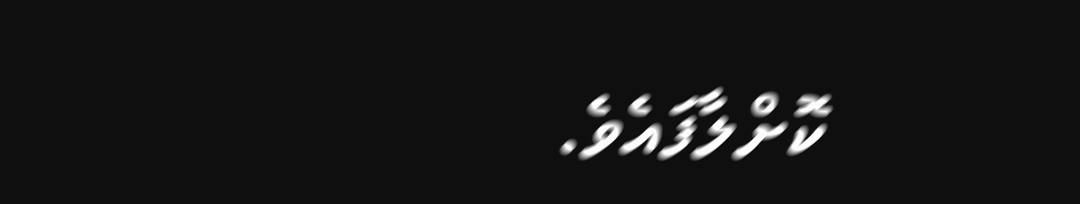ކޮށްލާފައެވެ.